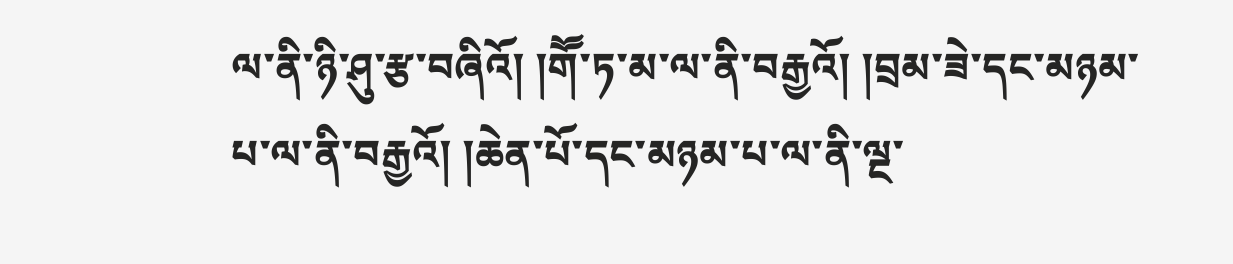ལ་ནི་ཉི་ཤུ་རྩ་བཞིའོ། །གཽ་ཏ་མ་ལ་ནི་བརྒྱའོ། །བྲམ་ཟེ་དང་མཉམ་པ་ལ་ནི་བརྒྱའོ། །ཆེན་པོ་དང་མཉམ་པ་ལ་ནི་ལྔ་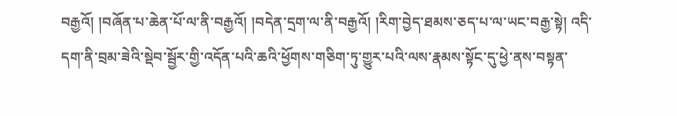བརྒྱའོ། །བཞོན་པ་ཆེན་པོ་ལ་ནི་བརྒྱའོ། །བདེན་དྲག་ལ་ནི་བརྒྱའོ། །རིག་བྱེད་ཐམས་ཅད་པ་ལ་ཡང་བརྒྱ་སྟེ། འདི་དག་ནི་བྲམ་ཟེའི་སྡེབ་སྦྱོར་གྱི་འདོན་པའི་ཆའི་ཕྱོགས་གཅིག་ཏུ་གྱུར་པའི་ལས་རྣམས་སྟོང་དུ་ཕྱེ་ནས་བསྟན་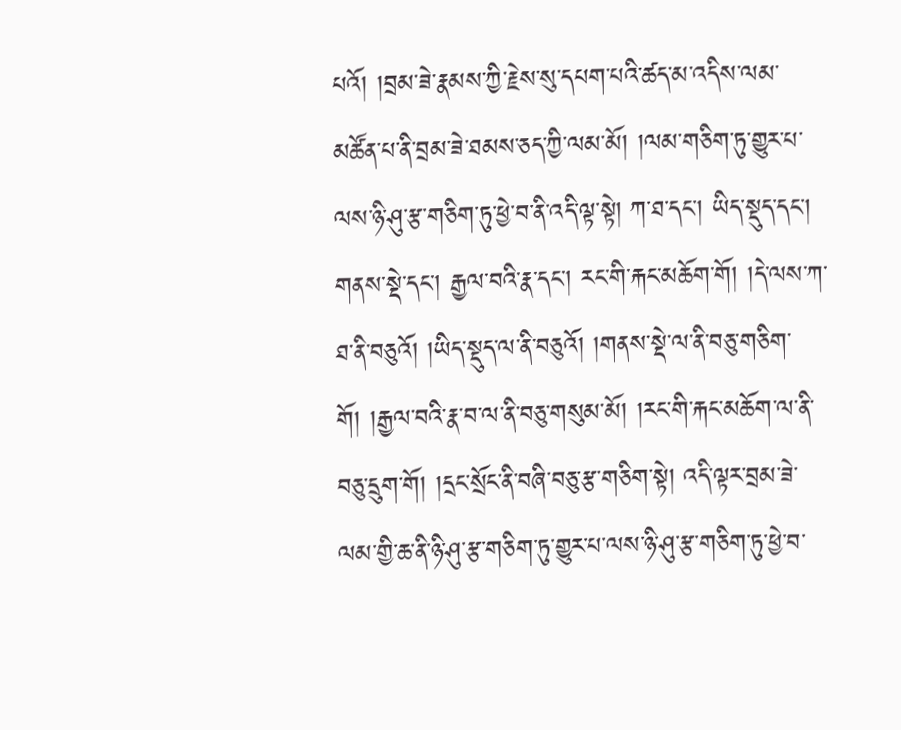པའོ། །བྲམ་ཟེ་རྣམས་ཀྱི་རྗེས་སུ་དཔག་པའི་ཚད་མ་འདིས་ལམ་མཚོན་པ་ནི་བྲམ་ཟེ་ཐམས་ཅད་ཀྱི་ལམ་མོ། །ལམ་གཅིག་ཏུ་གྱུར་པ་ལས་ཉི་ཤུ་རྩ་གཅིག་ཏུ་ཕྱེ་བ་ནི་འདི་ལྟ་སྟེ། ཀ་ཐ་དང་། ཡིད་སྡུད་དང་། གནས་སྡེ་དང་། རྒྱལ་བའི་རྣ་དང་། རང་གི་རྐང་མཆོག་གོ། །དེ་ལས་ཀ་ཐ་ནི་བཅུའོ། །ཡིད་སྡུད་ལ་ནི་བཅུའོ། །གནས་སྡེ་ལ་ནི་བཅུ་གཅིག་གོ། །རྒྱལ་བའི་རྣ་བ་ལ་ནི་བཅུ་གསུམ་མོ། །རང་གི་རྐང་མཆོག་ལ་ནི་བཅུ་དྲུག་གོ། །དྲང་སྲོང་ནི་བཞི་བཅུ་རྩ་གཅིག་སྟེ། འདི་ལྟར་བྲམ་ཟེ་ལམ་གྱི་ཆ་ནི་ཉི་ཤུ་རྩ་གཅིག་ཏུ་གྱུར་པ་ལས་ཉི་ཤུ་རྩ་གཅིག་ཏུ་ཕྱེ་བ་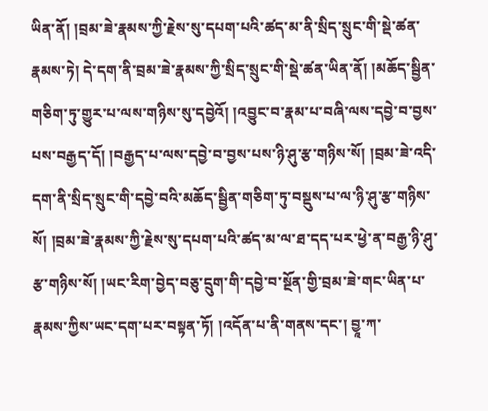ཡིན་ནོ། །བྲམ་ཟེ་རྣམས་ཀྱི་རྗེས་སུ་དཔག་པའི་ཚད་མ་ནི་སྲིད་སྲུང་གི་སྡེ་ཚན་རྣམས་ཏེ། དེ་དག་ནི་བྲམ་ཟེ་རྣམས་ཀྱི་སྲིད་སྲུང་གི་སྡེ་ཚན་ཡིན་ནོ། །མཆོད་སྦྱིན་གཅིག་ཏུ་གྱུར་པ་ལས་གཉིས་སུ་དབྱེའོ། །འབྱུང་བ་རྣམ་པ་བཞི་ལས་དབྱེ་བ་བྱས་པས་བརྒྱད་དོ། །བརྒྱད་པ་ལས་དབྱེ་བ་བྱས་པས་ཉི་ཤུ་རྩ་གཉིས་སོ། །བྲམ་ཟེ་འདི་དག་ནི་སྲིད་སྲུང་གི་དབྱེ་བའི་མཆོད་སྦྱིན་གཅིག་ཏུ་བསྡུས་པ་ལ་ཉི་ཤུ་རྩ་གཉིས་སོ། །བྲམ་ཟེ་རྣམས་ཀྱི་རྗེས་སུ་དཔག་པའི་ཚད་མ་ལ་ཐ་དད་པར་ཕྱེ་ན་བརྒྱ་ཉི་ཤུ་རྩ་གཉིས་སོ། །ཡང་རིག་བྱེད་བཅུ་དྲུག་གི་དབྱེ་བ་སྔོན་གྱི་བྲམ་ཟེ་གང་ཡིན་པ་རྣམས་ཀྱིས་ཡང་དག་པར་བསྟན་ཏོ། །འདོན་པ་ནི་གནས་དང་། བྱཱ་ཀ་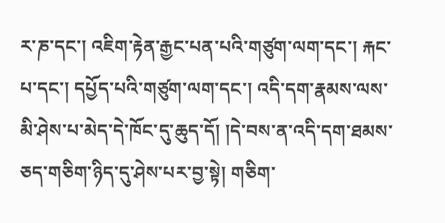ར་ཎ་དང་། འཇིག་རྟེན་རྒྱང་པན་པའི་གཙུག་ལག་དང་། རྐང་པ་དང་། དཔྱོད་པའི་གཙུག་ལག་དང་། འདི་དག་རྣམས་ལས་མི་ཤེས་པ་མེད་དེ་ཁོང་དུ་ཆུད་དོ། །དེ་བས་ན་འདི་དག་ཐམས་ཅད་གཅིག་ཉིད་དུ་ཤེས་པར་བྱ་སྟེ། གཅིག་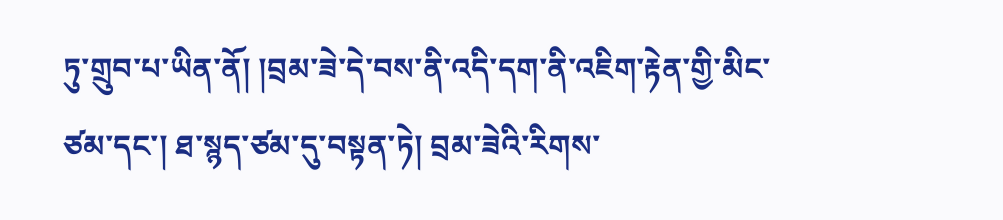ཏུ་གྲུབ་པ་ཡིན་ནོ། །བྲམ་ཟེ་དེ་བས་ནི་འདི་དག་ནི་འཇིག་རྟེན་གྱི་མིང་ཙམ་དང་། ཐ་སྙད་ཙམ་དུ་བསྟན་ཏེ། བྲམ་ཟེའི་རིགས་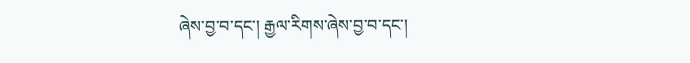ཞེས་བྱ་བ་དང་། རྒྱལ་རིགས་ཞེས་བྱ་བ་དང་།